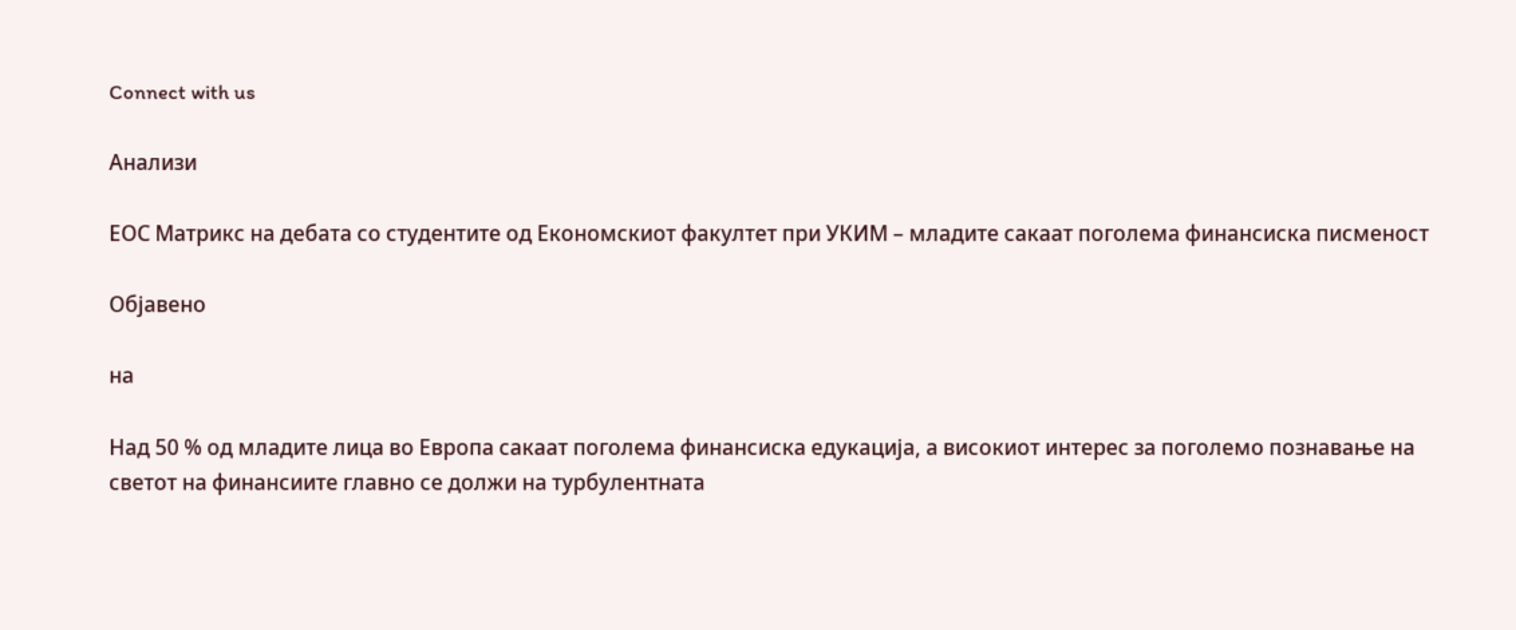Connect with us

Анализи

ЕОС Матрикс на дебата со студентите од Економскиот факултет при УКИМ – младите сакаат поголема финансиска писменост

Објавено

на

Над 50 % од младите лица во Европа сакаат поголема финансиска едукација, а високиот интерес за поголемо познавање на светот на финансиите главно се должи на турбулентната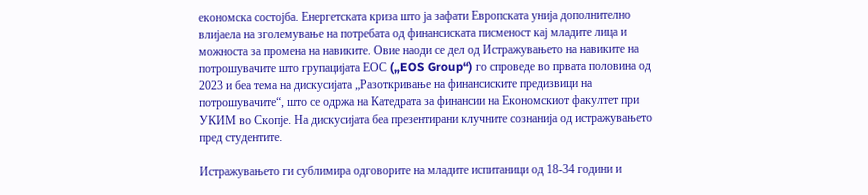економска состојба. Енергетската криза што ја зафати Европската унија дополнително влијаела на зголемување на потребата од финансиската писменост кај младите лица и можноста за промена на навиките. Овие наоди се дел од Истражувањето на навиките на потрошувачите што групацијата ЕОС („EOS Group“) го спроведе во првата половина од 2023 и беа тема на дискусијата „Разоткривање на финансиските предизвици на потрошувачите“, што се одржа на Катедрата за финансии на Економскиот факултет при УКИМ во Скопје. На дискусијата беа презентирани клучните сознанија од истражувањето пред студентите.

Истражувањето ги сублимира одговорите на младите испитаници од 18-34 години и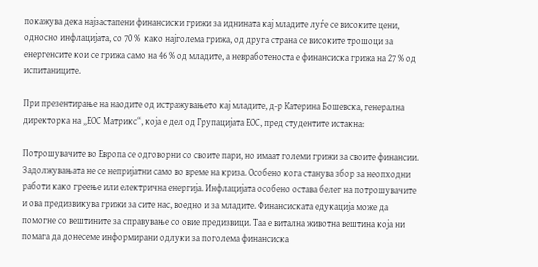покажува дека најзастапени финансиски грижи за иднината кај младите луѓе се високите цени, односно инфлацијата, со 70 %  како најголема грижа, од друга страна се високите трошоци за енергенсите кои се грижа само на 46 % од младите, а невработеноста е финансиска грижа на 27 % од испитаниците.

При презентирање на наодите од истражувањето кај младите, д-р Катерина Бошевска, генерална директорка на „ЕОС Матрикс“, која е дел од Групацијата ЕОС, пред студентите истакна:

Потрошувачите во Европа се одговорни со своите пари, но имаат големи грижи за своите финансии. Задолжувањата не се непријатни само во време на криза. Особено кога станува збор за неопходни работи како греење или електрична енергија. Инфлацијата особено остава белег на потрошувачите и ова предизвикува грижи за сите нас, воедно и за младите. Финансиската едукација може да помогне со вештините за справување со овие предизвици. Таа е витална животна вештина која ни помага да донесеме информирани одлуки за поголема финансиска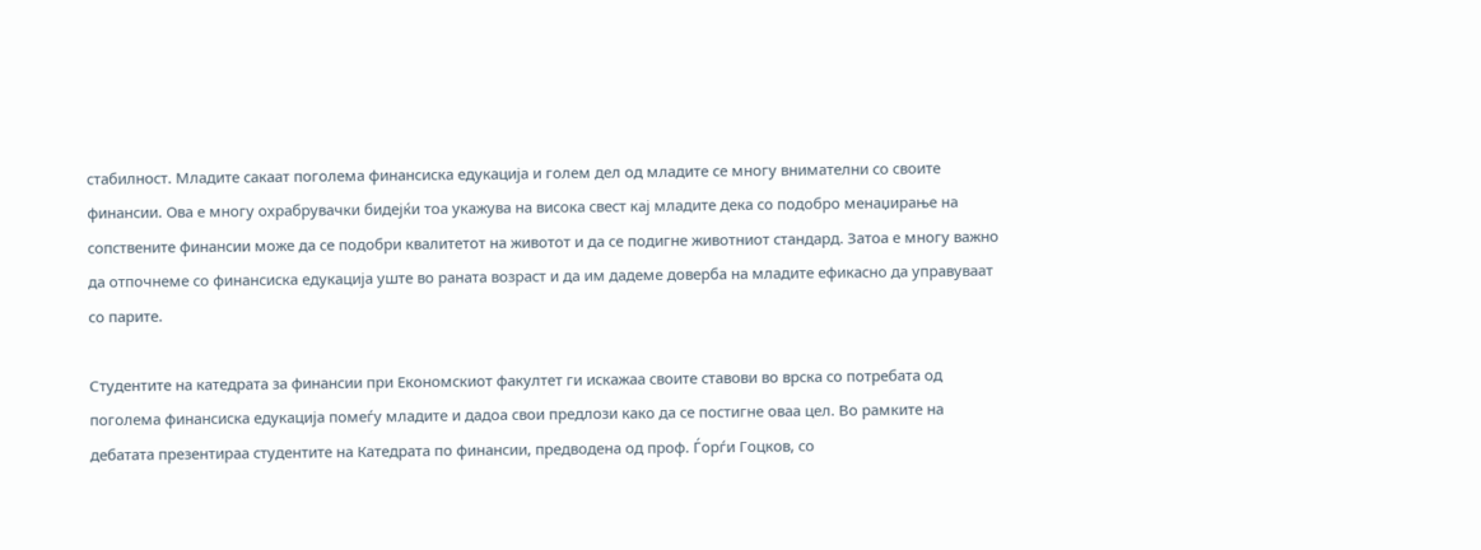стабилност. Младите сакаат поголема финансиска едукација и голем дел од младите се многу внимателни со своите финансии. Ова е многу охрабрувачки бидејќи тоа укажува на висока свест кај младите дека со подобро менаџирање на сопствените финансии може да се подобри квалитетот на животот и да се подигне животниот стандард. Затоа е многу важно да отпочнеме со финансиска едукација уште во раната возраст и да им дадеме доверба на младите ефикасно да управуваат со парите.

Студентите на катедрата за финансии при Економскиот факултет ги искажаа своите ставови во врска со потребата од поголема финансиска едукација помеѓу младите и дадоа свои предлози како да се постигне оваа цел. Во рамките на дебатата презентираа студентите на Катедрата по финансии, предводена од проф. Ѓорѓи Гоцков, со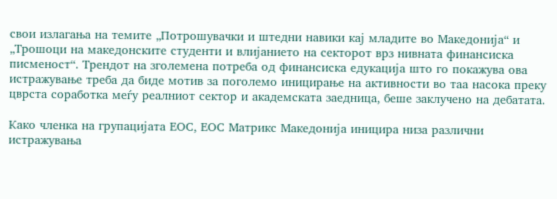свои излагања на темите „Потрошувачки и штедни навики кај младите во Македонија“ и „Трошоци на македонските студенти и влијанието на секторот врз нивната финансиска писменост“. Трендот на зголемена потреба од финансиска едукација што го покажува ова истражување треба да биде мотив за поголемо иницирање на активности во таа насока преку цврста соработка меѓу реалниот сектор и академската заедница, беше заклучено на дебатата.

Како членка на групацијата ЕОС, ЕОС Матрикс Македонија иницира низа различни истражувања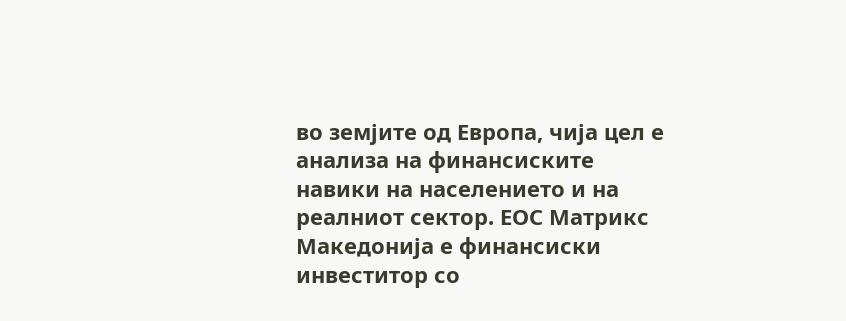во земјите од Европа, чија цел е анализа на финансиските навики на населението и на реалниот сектор. ЕОС Матрикс Македонија е финансиски инвеститор со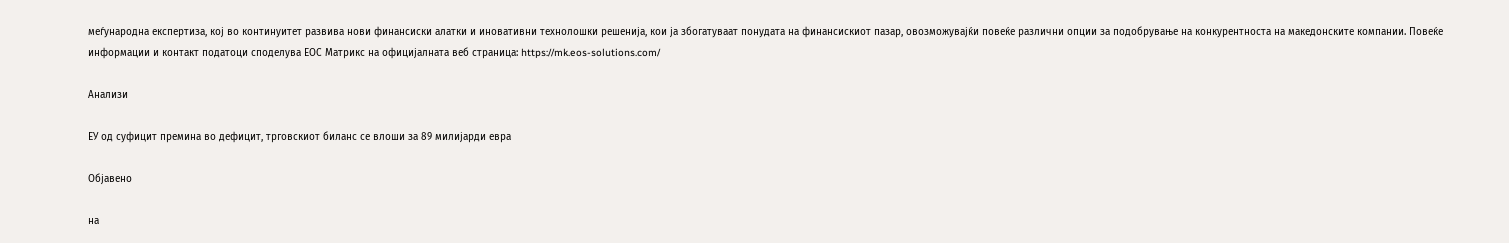меѓународна експертиза, кој во континуитет развива нови финансиски алатки и иновативни технолошки решенија, кои ја збогатуваат понудата на финансискиот пазар, овозможувајќи повеќе различни опции за подобрување на конкурентноста на македонските компании. Повеќе информации и контакт податоци споделува ЕОС Матрикс на официјалната веб страница: https://mk.eos-solutions.com/

Анализи

ЕУ од суфицит премина во дефицит, трговскиот биланс се влоши за 89 милијарди евра

Објавено

на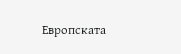Европската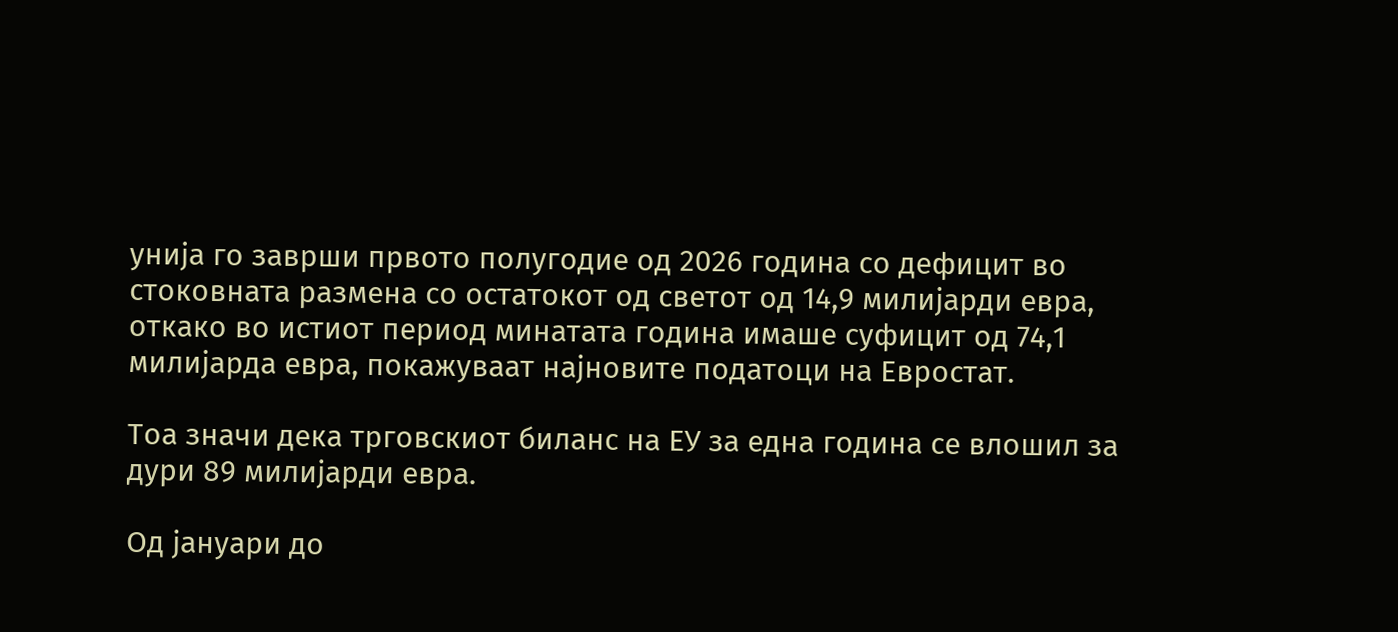унија го заврши првото полугодие од 2026 година со дефицит во стоковната размена со остатокот од светот од 14,9 милијарди евра, откако во истиот период минатата година имаше суфицит од 74,1 милијарда евра, покажуваат најновите податоци на Евростат.

Тоа значи дека трговскиот биланс на ЕУ за една година се влошил за дури 89 милијарди евра.

Од јануари до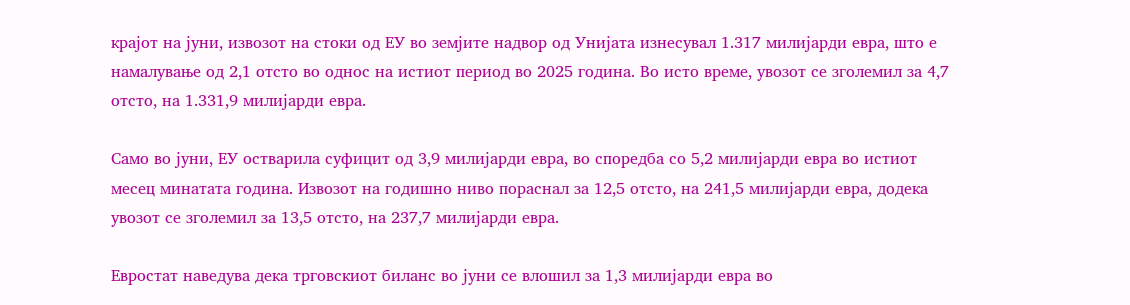крајот на јуни, извозот на стоки од ЕУ во земјите надвор од Унијата изнесувал 1.317 милијарди евра, што е намалување од 2,1 отсто во однос на истиот период во 2025 година. Во исто време, увозот се зголемил за 4,7 отсто, на 1.331,9 милијарди евра.

Само во јуни, ЕУ остварила суфицит од 3,9 милијарди евра, во споредба со 5,2 милијарди евра во истиот месец минатата година. Извозот на годишно ниво пораснал за 12,5 отсто, на 241,5 милијарди евра, додека увозот се зголемил за 13,5 отсто, на 237,7 милијарди евра.

Евростат наведува дека трговскиот биланс во јуни се влошил за 1,3 милијарди евра во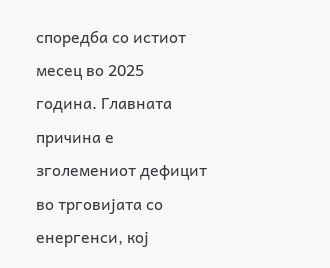споредба со истиот месец во 2025 година. Главната причина е зголемениот дефицит во трговијата со енергенси, кој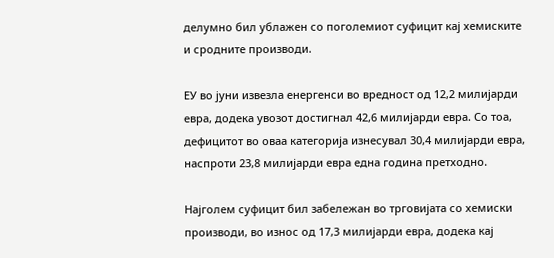делумно бил ублажен со поголемиот суфицит кај хемиските и сродните производи.

ЕУ во јуни извезла енергенси во вредност од 12,2 милијарди евра, додека увозот достигнал 42,6 милијарди евра. Со тоа, дефицитот во оваа категорија изнесувал 30,4 милијарди евра, наспроти 23,8 милијарди евра една година претходно.

Најголем суфицит бил забележан во трговијата со хемиски производи, во износ од 17,3 милијарди евра, додека кај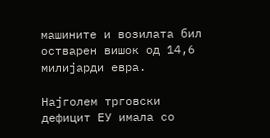машините и возилата бил остварен вишок од 14,6 милијарди евра.

Најголем трговски дефицит ЕУ имала со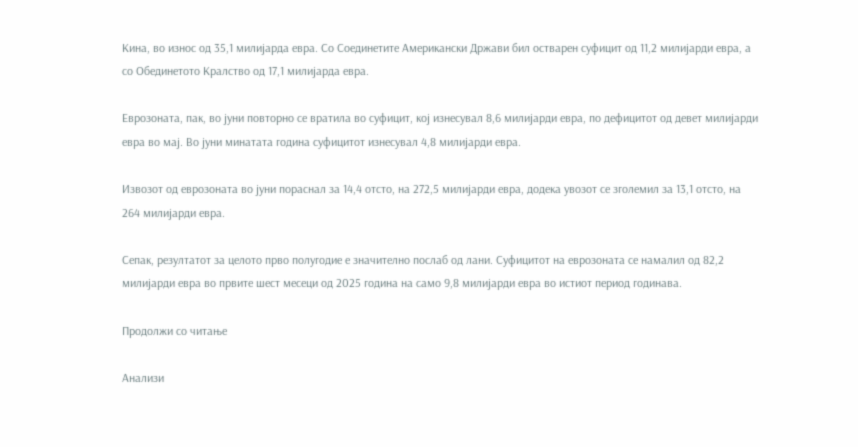Кина, во износ од 35,1 милијарда евра. Со Соединетите Американски Држави бил остварен суфицит од 11,2 милијарди евра, а со Обединетото Кралство од 17,1 милијарда евра.

Еврозоната, пак, во јуни повторно се вратила во суфицит, кој изнесувал 8,6 милијарди евра, по дефицитот од девет милијарди евра во мај. Во јуни минатата година суфицитот изнесувал 4,8 милијарди евра.

Извозот од еврозоната во јуни пораснал за 14,4 отсто, на 272,5 милијарди евра, додека увозот се зголемил за 13,1 отсто, на 264 милијарди евра.

Сепак, резултатот за целото прво полугодие е значително послаб од лани. Суфицитот на еврозоната се намалил од 82,2 милијарди евра во првите шест месеци од 2025 година на само 9,8 милијарди евра во истиот период годинава.

Продолжи со читање

Анализи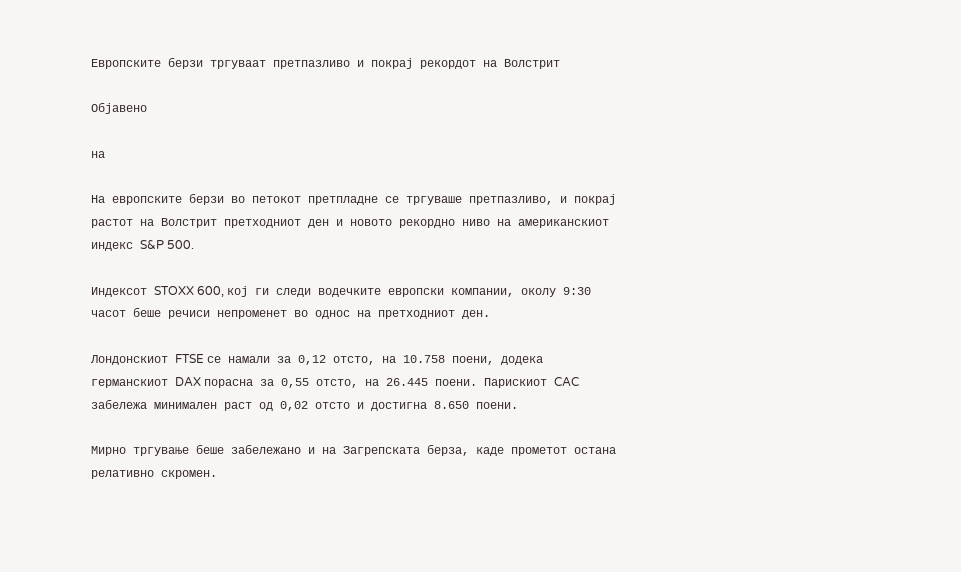Европските берзи тргуваат претпазливо и покрај рекордот на Волстрит

Објавено

на

На европските берзи во петокот претпладне се тргуваше претпазливо, и покрај растот на Волстрит претходниот ден и новото рекордно ниво на американскиот индекс S&P 500.

Индексот STOXX 600, кој ги следи водечките европски компании, околу 9:30 часот беше речиси непроменет во однос на претходниот ден.

Лондонскиот FTSE се намали за 0,12 отсто, на 10.758 поени, додека германскиот DAX порасна за 0,55 отсто, на 26.445 поени. Парискиот CAC забележа минимален раст од 0,02 отсто и достигна 8.650 поени.

Мирно тргување беше забележано и на Загрепската берза, каде прометот остана релативно скромен.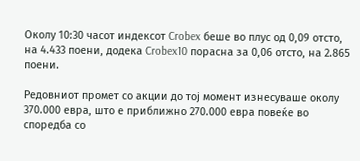Околу 10:30 часот индексот Crobex беше во плус од 0,09 отсто, на 4.433 поени, додека Crobex10 порасна за 0,06 отсто, на 2.865 поени.

Редовниот промет со акции до тој момент изнесуваше околу 370.000 евра, што е приближно 270.000 евра повеќе во споредба со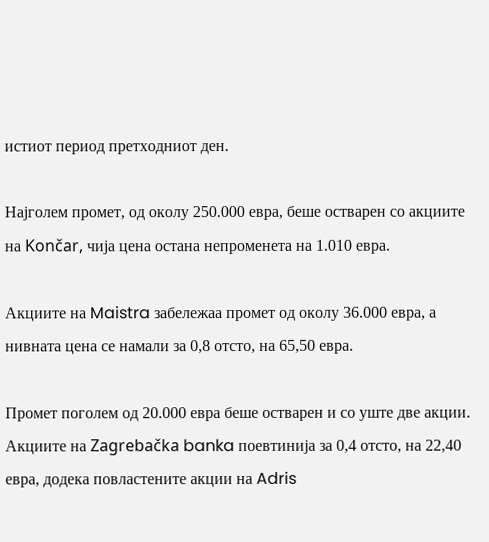истиот период претходниот ден.

Најголем промет, од околу 250.000 евра, беше остварен со акциите на Končar, чија цена остана непроменета на 1.010 евра.

Акциите на Maistra забележаа промет од околу 36.000 евра, а нивната цена се намали за 0,8 отсто, на 65,50 евра.

Промет поголем од 20.000 евра беше остварен и со уште две акции. Акциите на Zagrebačka banka поевтинија за 0,4 отсто, на 22,40 евра, додека повластените акции на Adris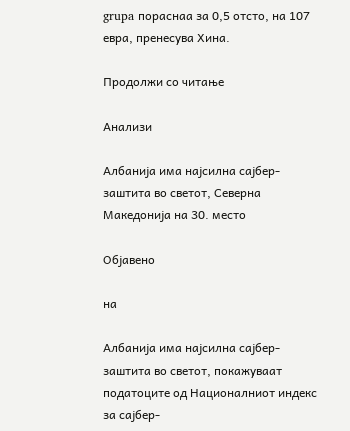grupa пораснаа за 0,5 отсто, на 107 евра, пренесува Хина.

Продолжи со читање

Анализи

Албанија има најсилна сајбер-заштита во светот, Северна Македонија на 30. место

Објавено

на

Албанија има најсилна сајбер-заштита во светот, покажуваат податоците од Националниот индекс за сајбер-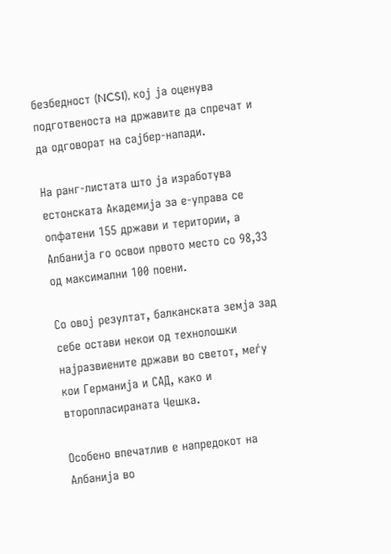безбедност (NCSI), кој ја оценува подготвеноста на државите да спречат и да одговорат на сајбер-напади.

На ранг-листата што ја изработува естонската Академија за е-управа се опфатени 155 држави и територии, а Албанија го освои првото место со 98,33 од максимални 100 поени.

Со овој резултат, балканската земја зад себе остави некои од технолошки најразвиените држави во светот, меѓу кои Германија и САД, како и второпласираната Чешка.

Особено впечатлив е напредокот на Албанија во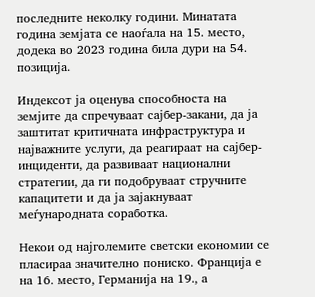последните неколку години. Минатата година земјата се наоѓала на 15. место, додека во 2023 година била дури на 54. позиција.

Индексот ја оценува способноста на земјите да спречуваат сајбер-закани, да ја заштитат критичната инфраструктура и најважните услуги, да реагираат на сајбер-инциденти, да развиваат национални стратегии, да ги подобруваат стручните капацитети и да ја зајакнуваат меѓународната соработка.

Некои од најголемите светски економии се пласираа значително пониско. Франција е на 16. место, Германија на 19., а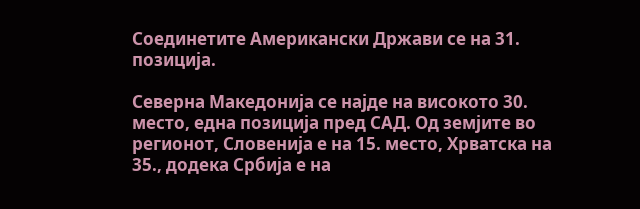Соединетите Американски Држави се на 31. позиција.

Северна Македонија се најде на високото 30. место, една позиција пред САД. Од земјите во регионот, Словенија е на 15. место, Хрватска на 35., додека Србија е на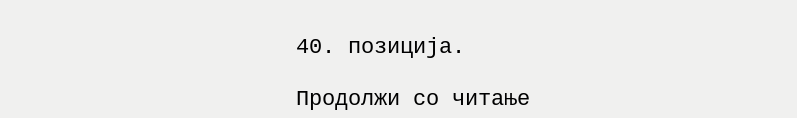40. позиција.

Продолжи со читање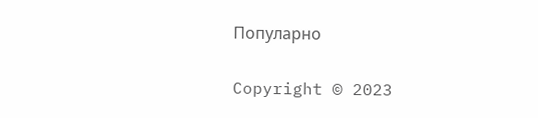Популарно

Copyright © 2023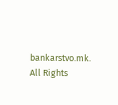bankarstvo.mk. All Rights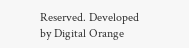Reserved. Developed by Digital Orange